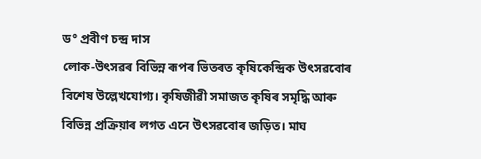ড° প্ৰবীণ চন্দ্ৰ দাস
লোক-উৎসৱৰ বিভিন্ন ৰূপৰ ভিতৰত কৃষিকেন্দ্ৰিক উৎসৱবোৰ বিশেষ উল্লেখযোগ্য। কৃষিজীৱী সমাজত কৃষিৰ সমৃদ্ধি আৰু বিভিন্ন প্ৰক্ৰিয়াৰ লগত এনে উৎসৱবোৰ জড়িত। মাঘ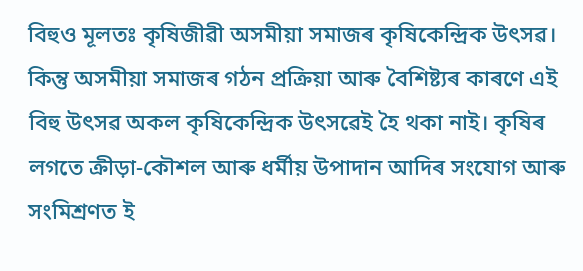বিহুও মূলতঃ কৃষিজীৱী অসমীয়া সমাজৰ কৃষিকেন্দ্ৰিক উৎসৱ। কিন্তু অসমীয়া সমাজৰ গঠন প্ৰক্ৰিয়া আৰু বৈশিষ্ট্যৰ কাৰণে এই বিহু উৎসৱ অকল কৃষিকেন্দ্ৰিক উৎসৱেই হৈ থকা নাই। কৃষিৰ লগতে ক্ৰীড়া-কৌশল আৰু ধৰ্মীয় উপাদান আদিৰ সংযোগ আৰু সংমিশ্ৰণত ই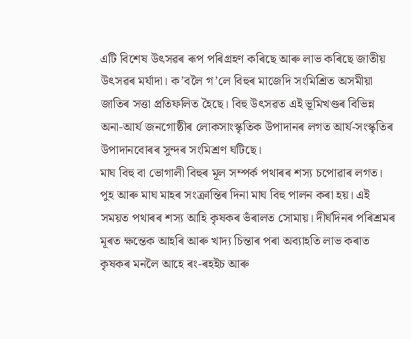এটি বিশেষ উৎসৱৰ ৰূপ পৰিগ্ৰহণ কৰিছে আৰু লাভ কৰিছে জাতীয় উৎসৱৰ মৰ্যাদা। ক’বলৈ গ’লে বিহুৰ মাজেদি সংমিশ্ৰিত অসমীয়া জাতিৰ সত্তা প্ৰতিফলিত হৈছে। বিহু উৎসৱত এই ভূমিখণ্ডৰ বিভিন্ন অনা-আৰ্য জনগোষ্ঠীৰ লোকসাংস্কৃতিক উপাদানৰ লগত আৰ্য-সংস্কৃতিৰ উপাদানবোৰৰ সুন্দৰ সংমিশ্ৰণ ঘটিছে।
মাঘ বিহু বা ভোগালী বিহুৰ মূল সম্পৰ্ক পথাৰৰ শস্য চপোৱাৰ লগত। পুহ আৰু মাঘ মাহৰ সংক্ৰান্তিৰ দিনা মাঘ বিহু পালন কৰা হয়। এই সময়ত পথাৰৰ শস্য আহি কৃষকৰ ভঁৰালত সোমায়। দীৰ্ঘদিনৰ পৰিশ্ৰমৰ মূৰত ক্ষন্তেক আহৰি আৰু খাদ্য চিন্তাৰ পৰা অব্যাহতি লাভ কৰাত কৃষকৰ মনলৈ আহে ৰং-ৰহইচ আৰু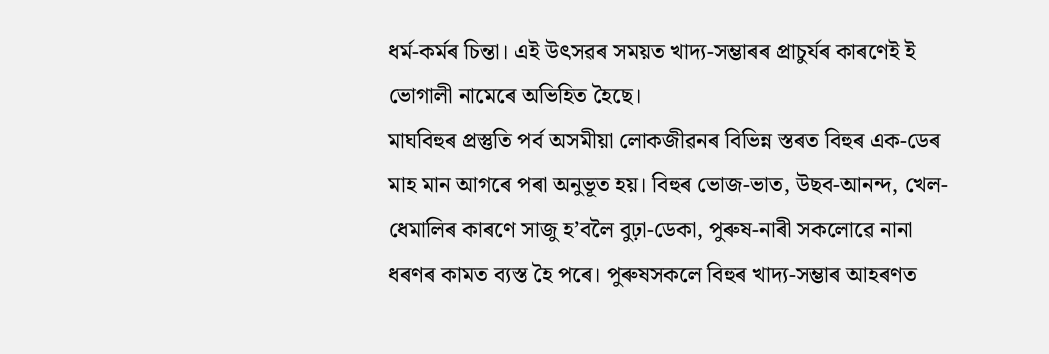ধৰ্ম-কৰ্মৰ চিন্তা। এই উৎসৱৰ সময়ত খাদ্য-সম্ভাৰৰ প্ৰাচুৰ্যৰ কাৰণেই ই ভোগালী নামেৰে অভিহিত হৈছে।
মাঘবিহুৰ প্ৰস্তুতি পৰ্ব অসমীয়া লোকজীৱনৰ বিভিন্ন স্তৰত বিহুৰ এক-ডেৰ মাহ মান আগৰে পৰা অনুভূত হয়। বিহুৰ ভোজ-ভাত, উছব-আনন্দ, খেল-ধেমালিৰ কাৰণে সাজু হ’বলৈ বুঢ়া-ডেকা, পুৰুষ-নাৰী সকলোৱে নানা ধৰণৰ কামত ব্যস্ত হৈ পৰে। পুৰুষসকলে বিহুৰ খাদ্য-সম্ভাৰ আহৰণত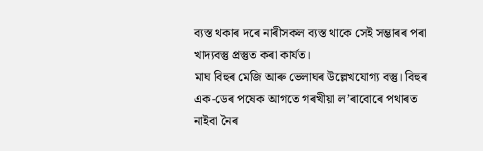ব্যস্ত থকাৰ দৰে নাৰীসকল ব্যস্ত থাকে সেই সম্ভাৰৰ পৰা খাদ্যবস্তু প্ৰস্তুত কৰা কাৰ্যত।
মাঘ বিহুৰ মেজি আৰু ভেলাঘৰ উল্লেখযোগ্য বস্তু। বিহুৰ এক-ডেৰ পষেক আগতে গৰখীয়া ল’ৰাবোৰে পথাৰত নাইবা নৈৰ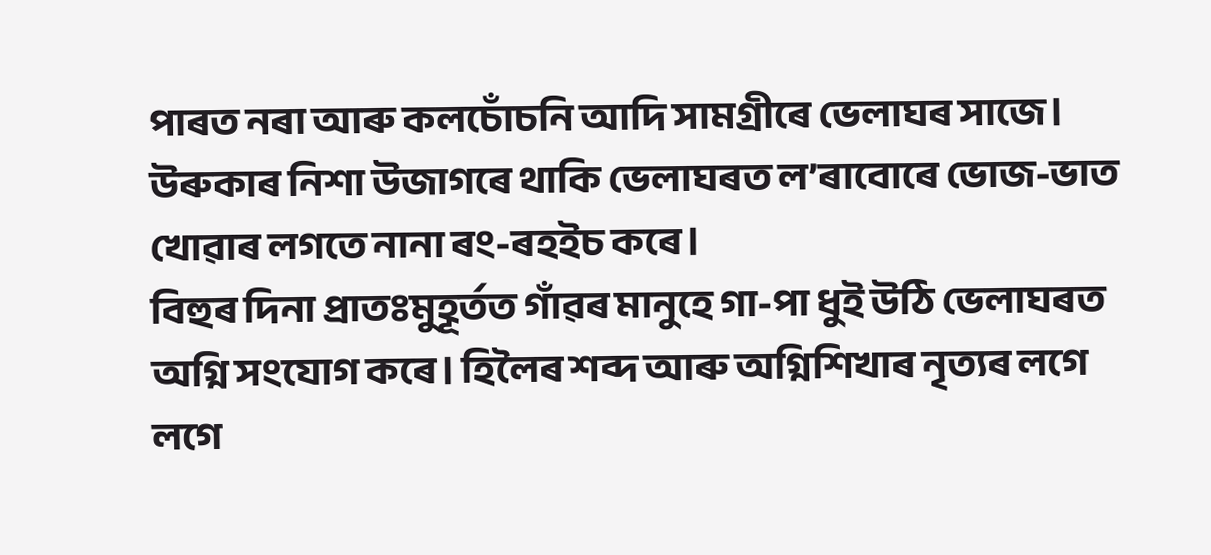পাৰত নৰা আৰু কলচোঁচনি আদি সামগ্ৰীৰে ভেলাঘৰ সাজে। উৰুকাৰ নিশা উজাগৰে থাকি ভেলাঘৰত ল’ৰাবোৰে ভোজ-ভাত খোৱাৰ লগতে নানা ৰং-ৰহইচ কৰে।
বিহুৰ দিনা প্ৰাতঃমুহূৰ্তত গাঁৱৰ মানুহে গা-পা ধুই উঠি ভেলাঘৰত অগ্নি সংযোগ কৰে। হিলৈৰ শব্দ আৰু অগ্নিশিখাৰ নৃত্যৰ লগে লগে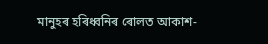মানুহৰ হৰিধ্বনিৰ ৰোলত আকাশ-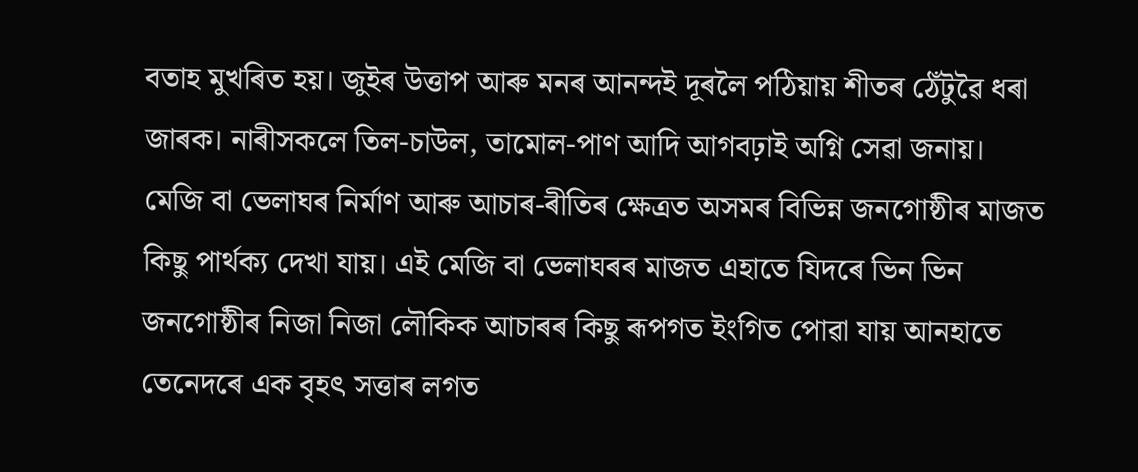বতাহ মুখৰিত হয়। জুইৰ উত্তাপ আৰু মনৰ আনন্দই দূৰলৈ পঠিয়ায় শীতৰ ঠেঁটুৱৈ ধৰা জাৰক। নাৰীসকলে তিল-চাউল, তামোল-পাণ আদি আগবঢ়াই অগ্নি সেৱা জনায়।
মেজি বা ভেলাঘৰ নিৰ্মাণ আৰু আচাৰ-ৰীতিৰ ক্ষেত্ৰত অসমৰ বিভিন্ন জনগোষ্ঠীৰ মাজত কিছু পাৰ্থক্য দেখা যায়। এই মেজি বা ভেলাঘৰৰ মাজত এহাতে যিদৰে ভিন ভিন জনগোষ্ঠীৰ নিজা নিজা লৌকিক আচাৰৰ কিছু ৰূপগত ইংগিত পোৱা যায় আনহাতে তেনেদৰে এক বৃহৎ সত্তাৰ লগত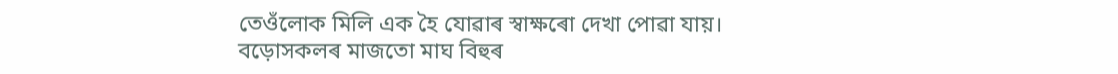তেওঁলোক মিলি এক হৈ যোৱাৰ স্বাক্ষৰো দেখা পোৱা যায়।
বড়োসকলৰ মাজতো মাঘ বিহুৰ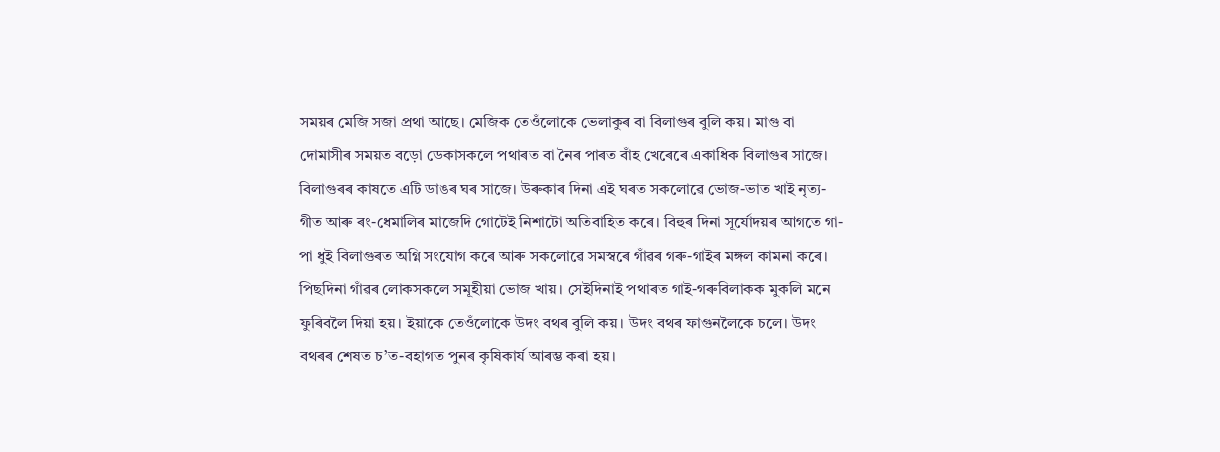সময়ৰ মেজি সজা প্ৰথা আছে। মেজিক তেওঁলোকে ভেলাকুৰ বা বিলাগুৰ বুলি কয়। মাগু বা দোমাসীৰ সময়ত বড়ো ডেকাসকলে পথাৰত বা নৈৰ পাৰত বাঁহ খেৰেৰে একাধিক বিলাগুৰ সাজে। বিলাগুৰৰ কাষতে এটি ডাঙৰ ঘৰ সাজে। উৰুকাৰ দিনা এই ঘৰত সকলোৱে ভোজ-ভাত খাই নৃত্য-গীত আৰু ৰং-ধেমালিৰ মাজেদি গোটেই নিশাটো অতিবাহিত কৰে। বিহুৰ দিনা সূৰ্যোদয়ৰ আগতে গা-পা ধুই বিলাগুৰত অগ্নি সংযোগ কৰে আৰু সকলোৱে সমস্বৰে গাঁৱৰ গৰু-গাইৰ মঙ্গল কামনা কৰে। পিছদিনা গাঁৱৰ লোকসকলে সমূহীয়া ভোজ খায়। সেইদিনাই পথাৰত গাই-গৰুবিলাকক মুকলি মনে ফুৰিবলৈ দিয়া হয়। ইয়াকে তেওঁলোকে উদং বথৰ বুলি কয়। উদং বথৰ ফাগুনলৈকে চলে। উদং বথৰৰ শেষত চ’ত-বহাগত পুনৰ কৃষিকাৰ্য আৰম্ভ কৰা হয়।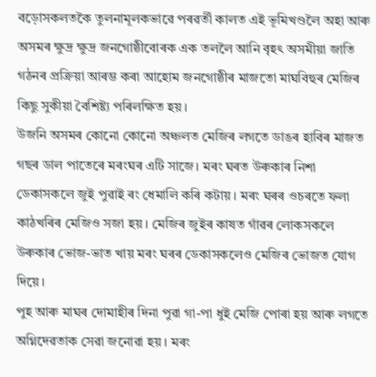বড়োসকলতকৈ তুলনামূলকভাৱে পৰৱৰ্তী কালত এই ভূমিখণ্ডলৈ অহা আৰু অসমৰ ক্ষুদ্ৰ ক্ষুদ্ৰ জনগোষ্ঠীবোৰক এক তললৈ আনি বৃহৎ অসমীয়া জাতি গঠনৰ প্ৰক্ৰিয়া আৰম্ভ কৰা আহোম জনগোষ্ঠীৰ মাজতো মাঘবিহুৰ মেজিৰ কিছু সুকীয়া বৈশিষ্ট্য পৰিলক্ষিত হয়।
উজনি অসমৰ কোনো কোনো অঞ্চলত মেজিৰ লগতে ডাঙৰ হাবিৰ মাজত গছৰ ডাল পাতেৰে মৰংঘৰ এটি সাজে। মৰং ঘৰত উৰুকাৰ নিশা ডেকাসকলে জুই পুৱাই ৰং ধেমালি কৰি কটায়। মৰং ঘৰৰ ওচৰতে ফলা কাঠখৰিৰ মেজিও সজা হয়। মেজিৰ জুইৰ কাষত গাঁৱৰ লোকসকলে উৰুকাৰ ভোজ-ভাত খায় মৰং ঘৰৰ ডেকাসকলেও মেজিৰ ভোজত যোগ দিয়ে।
পুহ আৰু মাঘৰ দোমাহীৰ দিনা পুৱা গা-পা ধুই মেজি পোৰা হয় আৰু লগতে অগ্নিদেৱতাক সেৱা জনোৱা হয়। মৰং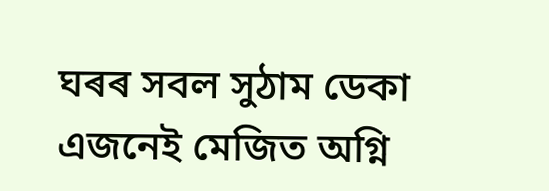ঘৰৰ সবল সুঠাম ডেকা এজনেই মেজিত অগ্নি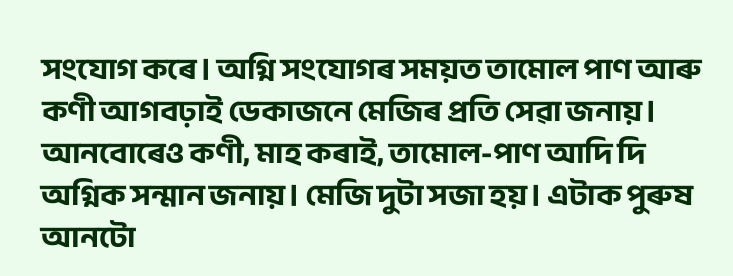সংযোগ কৰে। অগ্নি সংযোগৰ সময়ত তামোল পাণ আৰু কণী আগবঢ়াই ডেকাজনে মেজিৰ প্ৰতি সেৱা জনায়। আনবোৰেও কণী, মাহ কৰাই, তামোল-পাণ আদি দি অগ্নিক সন্মান জনায়। মেজি দুটা সজা হয়। এটাক পুৰুষ আনটো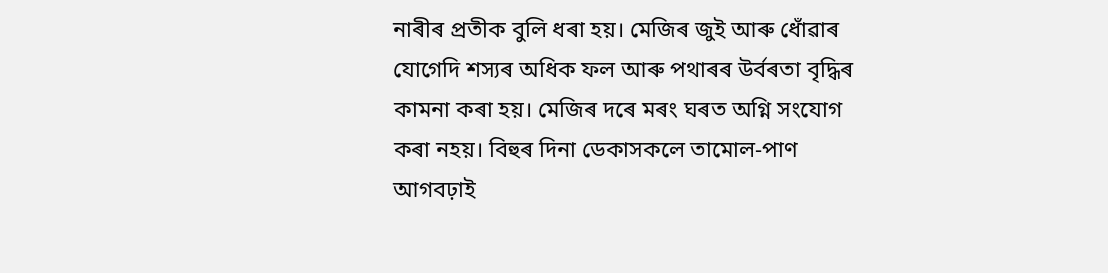নাৰীৰ প্ৰতীক বুলি ধৰা হয়। মেজিৰ জুই আৰু ধোঁৱাৰ যোগেদি শস্যৰ অধিক ফল আৰু পথাৰৰ উৰ্বৰতা বৃদ্ধিৰ কামনা কৰা হয়। মেজিৰ দৰে মৰং ঘৰত অগ্নি সংযোগ কৰা নহয়। বিহুৰ দিনা ডেকাসকলে তামোল-পাণ আগবঢ়াই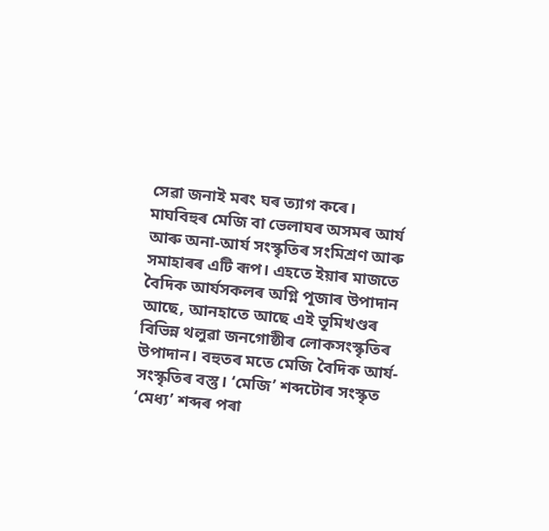সেৱা জনাই মৰং ঘৰ ত্যাগ কৰে।
মাঘবিহুৰ মেজি বা ভেলাঘৰ অসমৰ আৰ্য আৰু অনা-আৰ্য সংস্কৃতিৰ সংমিশ্ৰণ আৰু সমাহাৰৰ এটি ৰূপ। এহতে ইয়াৰ মাজতে বৈদিক আৰ্যসকলৰ অগ্নি পূজাৰ উপাদান আছে, আনহাতে আছে এই ভূমিখণ্ডৰ বিভিন্ন থলুৱা জনগোষ্ঠীৰ লোকসংস্কৃতিৰ উপাদান। বহুতৰ মতে মেজি বৈদিক আৰ্য-সংস্কৃতিৰ বস্তু। ‘মেজি’ শব্দটোৰ সংস্কৃত ‘মেধ্য’ শব্দৰ পৰা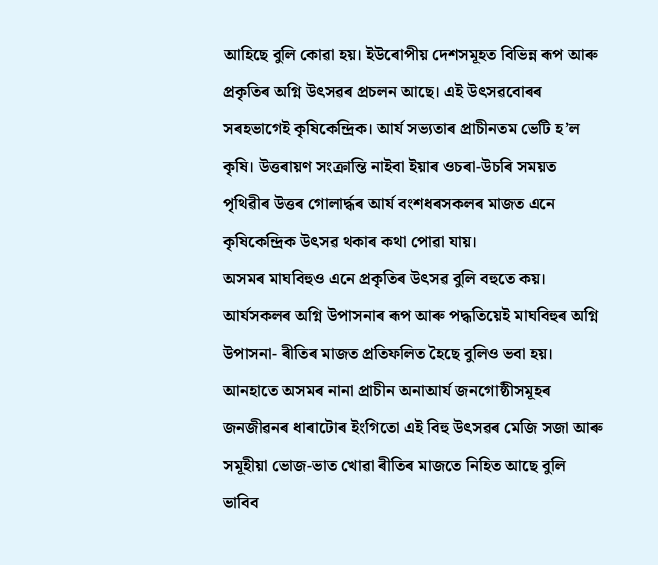আহিছে বুলি কোৱা হয়। ইউৰোপীয় দেশসমূহত বিভিন্ন ৰূপ আৰু প্ৰকৃতিৰ অগ্নি উৎসৱৰ প্ৰচলন আছে। এই উৎসৱবোৰৰ সৰহভাগেই কৃষিকেন্দ্ৰিক। আৰ্য সভ্যতাৰ প্ৰাচীনতম ভেটি হ’ল কৃষি। উত্তৰায়ণ সংক্ৰান্তি নাইবা ইয়াৰ ওচৰা-উচৰি সময়ত পৃথিৱীৰ উত্তৰ গোলাৰ্দ্ধৰ আৰ্য বংশধৰসকলৰ মাজত এনে কৃষিকেন্দ্ৰিক উৎসৱ থকাৰ কথা পোৱা যায়।
অসমৰ মাঘবিহুও এনে প্ৰকৃতিৰ উৎসৱ বুলি বহুতে কয়। আৰ্যসকলৰ অগ্নি উপাসনাৰ ৰূপ আৰু পদ্ধতিয়েই মাঘবিহুৰ অগ্নি উপাসনা- ৰীতিৰ মাজত প্ৰতিফলিত হৈছে বুলিও ভবা হয়। আনহাতে অসমৰ নানা প্ৰাচীন অনাআৰ্য জনগোষ্ঠীসমূহৰ জনজীৱনৰ ধাৰাটোৰ ইংগিতো এই বিহু উৎসৱৰ মেজি সজা আৰু সমূহীয়া ভোজ-ভাত খোৱা ৰীতিৰ মাজতে নিহিত আছে বুলি ভাবিব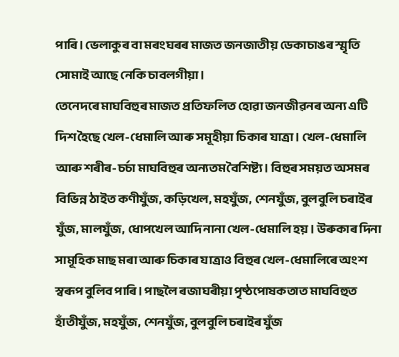পাৰি। ভেলাকুৰ বা মৰংঘৰৰ মাজত জনজাতীয় ডেকাচাঙৰ স্মৃতি সোমাই আছে নেকি চাবলগীয়া।
তেনেদৰে মাঘবিহুৰ মাজত প্ৰতিফলিত হোৱা জনজীৱনৰ অন্য এটি দিশ হৈছে খেল-ধেমালি আৰু সমূহীয়া চিকাৰ যাত্ৰা। খেল-ধেমালি আৰু শৰীৰ-চৰ্চা মাঘবিহুৰ অন্যতম বৈশিষ্ট্য। বিহুৰ সময়ত অসমৰ বিভিন্ন ঠাইত কণীযুঁজ, কড়িখেল, মহযুঁজ, শেনযুঁজ, বুলবুলি চৰাইৰ যুঁজ, মালযুঁজ, ধোপখেল আদি নানা খেল-ধেমালি হয়। উৰুকাৰ দিনা সামূহিক মাছ মৰা আৰু চিকাৰ যাত্ৰাও বিহুৰ খেল-ধেমালিৰে অংশ স্বৰূপ বুলিব পাৰি। পাছলৈ ৰজাঘৰীয়া পৃষ্ঠপোষকতাত মাঘবিহুত হাঁতীযুঁজ, মহযুঁজ, শেনযুঁজ, বুলবুলি চৰাইৰ যুঁজ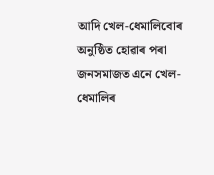আদি খেল-ধেমালিবোৰ অনুষ্ঠিত হোৱাৰ পৰা জনসমাজত এনে খেল-ধেমালিৰ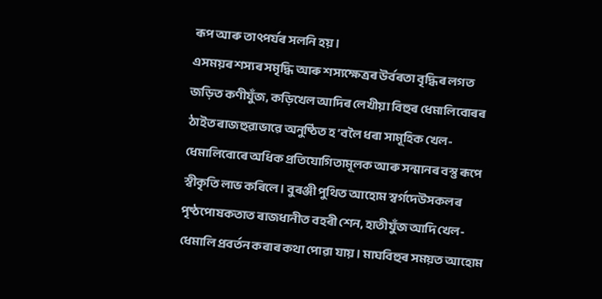ৰূপ আৰু তাৎপৰ্যৰ সলনি হয়।
এসময়ৰ শস্যৰ সমৃদ্ধি আৰু শস্যক্ষেত্ৰৰ উৰ্বৰতা বৃদ্ধিৰ লগত জড়িত কণীযুঁজ, কড়িখেল আদিৰ লেখীয়া বিহুৰ ধেমালিবোৰৰ ঠাইত ৰাজহুৱাভাৱে অনুষ্ঠিত হ’বলৈ ধৰা সামূহিক খেল-ধেমালিবোৰে অধিক প্ৰতিযোগিতামূলক আৰু সন্মানৰ বস্তু ৰূপে স্বীকৃতি লাভ কৰিলে। বুৰঞ্জী পুথিত আহোম স্বৰ্গদেউসকলৰ পৃষ্ঠপোষকতাত ৰাজধানীত বহৰী শেন, হাতীযুঁজ আদি খেল-ধেমালি প্ৰবৰ্তন কৰাৰ কথা পোৱা যায়। মাঘবিহুৰ সময়ত আহোম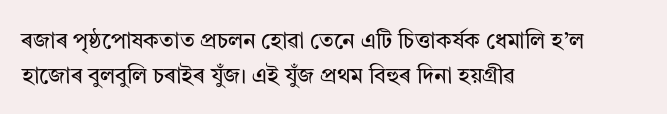ৰজাৰ পৃষ্ঠপোষকতাত প্ৰচলন হোৱা তেনে এটি চিত্তাকৰ্ষক ধেমালি হ’ল হাজোৰ বুলবুলি চৰাইৰ যুঁজ। এই যুঁজ প্ৰথম বিহুৰ দিনা হয়গ্ৰীৱ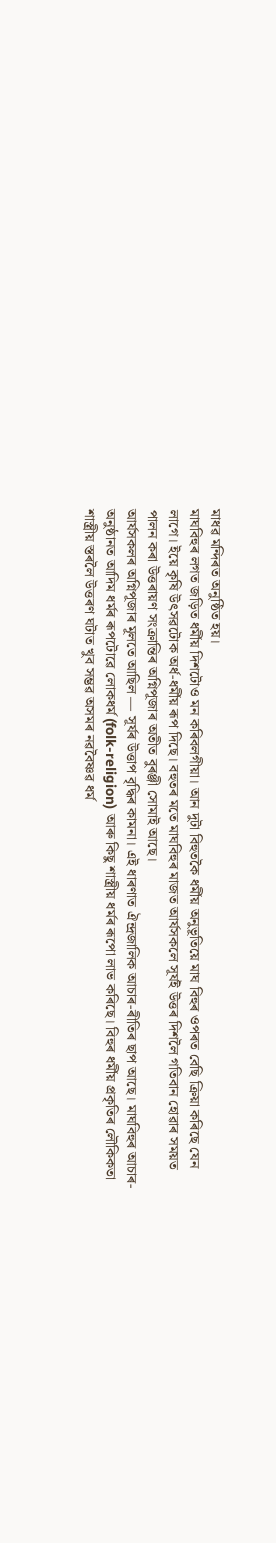মাধৱ মন্দিৰত অনুষ্ঠিত হয়।
মাঘবিহুৰ লগত জড়িত ধৰ্মীয় দিশটোও মন কৰিবলগীয়া। আন দুটা বিহুতকৈ ধৰ্মীয় অনুভূতিয়ে মাঘ বিহুৰ ওপৰত বেছি ক্ৰিয়া কৰিছে যেন লাগে। ইয়ে কৃষি উৎসৱটোক অৰ্ধ-ধৰ্মীয় ৰূপ দিছে। বহুতৰ মতে মাঘবিহুৰ মাজত আৰ্যসকলে সূৰ্যই উত্তৰ দিশলৈ গতিবান হোৱাৰ সময়ত পালন কৰা উত্তৰায়ণ সংক্ৰান্তিৰ অগ্নিপূজাৰ অতীত বুৰঞ্জী সোমাই আছে।
আৰ্যসকলৰ অগ্নিপূজাৰ মূলতে আছিল — সূৰ্যৰ উত্তাপ বৃদ্ধিৰ কামনা। এই ধাৰণাত ঐন্দ্ৰজালিক আচাৰ-ৰীতিৰ ছাপ আছে। মাঘবিহুৰ আচাৰ-অনুষ্ঠানত আদিম ধৰ্মৰ ৰূপটোৱে লোকধৰ্ম (folk-religion) আৰু কিছু শাস্ত্ৰীয় ধৰ্মৰ ৰূপো লাভ কৰিছে। বিহুৰ ধৰ্মীয় প্ৰকৃতিৰ লৌকিকতা শাস্ত্ৰীয় স্তৰলৈ উত্তৰণ ঘটাত খুব সম্ভৱ অসমৰ নৱবৈষ্ণৱ ধৰ্ম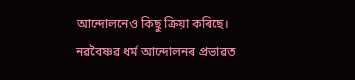আন্দোলনেও কিছু ক্ৰিয়া কৰিছে। নৱবৈষ্ণৱ ধৰ্ম আন্দোলনৰ প্ৰভাৱত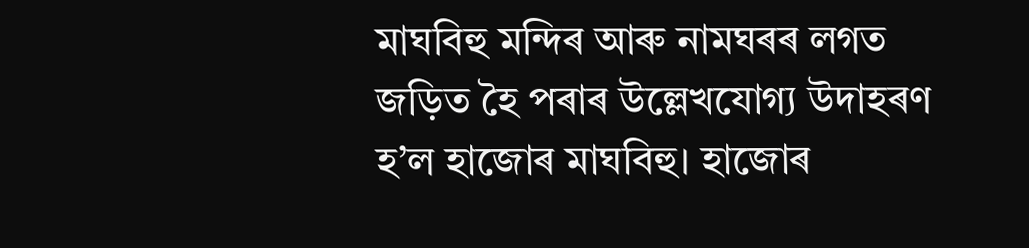মাঘবিহু মন্দিৰ আৰু নামঘৰৰ লগত জড়িত হৈ পৰাৰ উল্লেখযোগ্য উদাহৰণ হ’ল হাজোৰ মাঘবিহু। হাজোৰ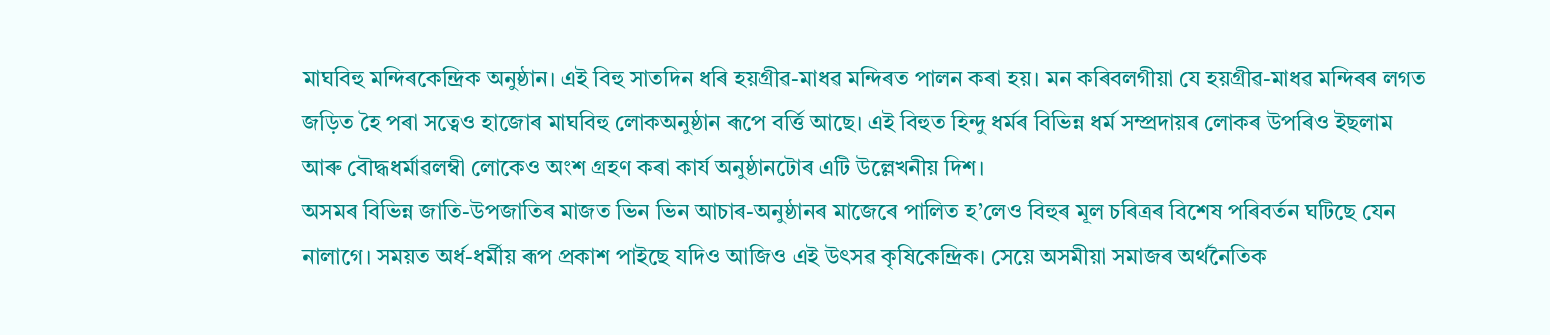মাঘবিহু মন্দিৰকেন্দ্ৰিক অনুষ্ঠান। এই বিহু সাতদিন ধৰি হয়গ্ৰীৱ-মাধৱ মন্দিৰত পালন কৰা হয়। মন কৰিবলগীয়া যে হয়গ্ৰীৱ-মাধৱ মন্দিৰৰ লগত জড়িত হৈ পৰা সত্বেও হাজোৰ মাঘবিহু লোকঅনুষ্ঠান ৰূপে বৰ্ত্তি আছে। এই বিহুত হিন্দু ধৰ্মৰ বিভিন্ন ধৰ্ম সম্প্ৰদায়ৰ লোকৰ উপৰিও ইছলাম আৰু বৌদ্ধধৰ্মাৱলম্বী লোকেও অংশ গ্ৰহণ কৰা কাৰ্য অনুষ্ঠানটোৰ এটি উল্লেখনীয় দিশ।
অসমৰ বিভিন্ন জাতি-উপজাতিৰ মাজত ভিন ভিন আচাৰ-অনুষ্ঠানৰ মাজেৰে পালিত হ’লেও বিহুৰ মূল চৰিত্ৰৰ বিশেষ পৰিবৰ্তন ঘটিছে যেন নালাগে। সময়ত অৰ্ধ-ধৰ্মীয় ৰূপ প্ৰকাশ পাইছে যদিও আজিও এই উৎসৱ কৃষিকেন্দ্ৰিক। সেয়ে অসমীয়া সমাজৰ অৰ্থনৈতিক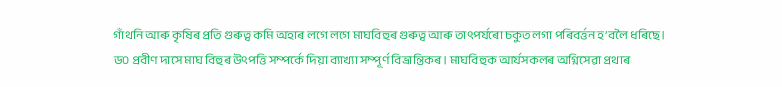গাঁথনি আৰু কৃষিৰ প্ৰতি গুৰুত্ব কমি অহাৰ লগে লগে মাঘবিহুৰ গুৰুত্ব আৰু তাৎপৰ্যৰো চকুত লগা পৰিবৰ্ত্তন হ’বলৈ ধৰিছে।
ড০ প্ৰবীণ দাসে মাঘ বিহুৰ উৎপত্তি সম্পৰ্কে দিয়া ব্যাখ্যা সম্পূৰ্ণ বিভ্ৰান্তিকৰ। মাঘবিহুক আৰ্যসকলৰ অগ্নিসেৱা প্ৰথাৰ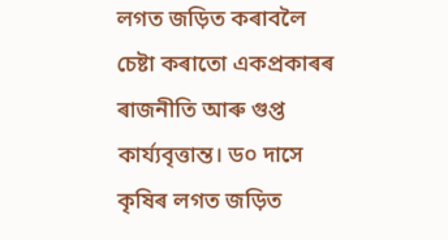লগত জড়িত কৰাবলৈ চেষ্টা কৰাতো একপ্ৰকাৰৰ ৰাজনীতি আৰু গুপ্ত কাৰ্য্যবৃত্তান্ত। ড০ দাসে কৃষিৰ লগত জড়িত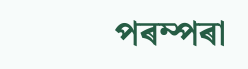পৰম্পৰা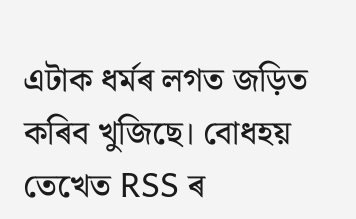এটাক ধৰ্মৰ লগত জড়িত কৰিব খুজিছে। বোধহয় তেখেত RSS ৰ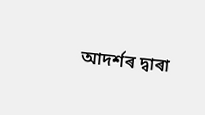আদৰ্শৰ দ্বাৰা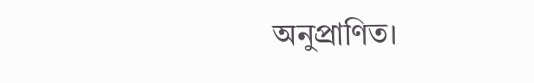অনুপ্ৰাণিত।